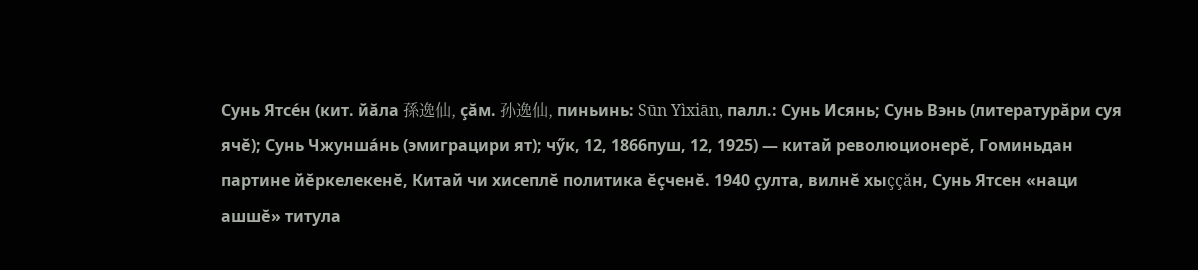Сунь Ятсе́н (кит. йăла 孫逸仙, çăм. 孙逸仙, пиньинь: Sūn Yìxiān, палл.: Сунь Исянь; Сунь Вэнь (литературăри суя ячĕ); Сунь Чжунша́нь (эмиграцири ят); чӳк, 12, 1866пуш, 12, 1925) — китай революционерĕ, Гоминьдан партине йĕркелекенĕ, Китай чи хисеплĕ политика ĕçченĕ. 1940 çулта, вилнĕ хыççăн, Сунь Ятсен «наци ашшĕ» титула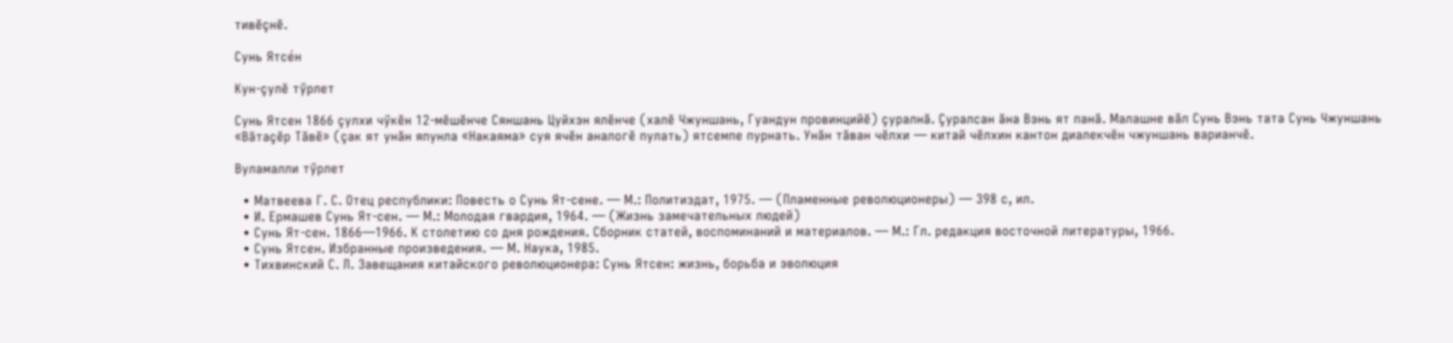тивĕçнĕ.

Сунь Ятсе́н

Кун-çулĕ тӳрлет

Сунь Ятсен 1866 çулхи чӳкĕн 12-мĕшĕнче Сяншань Цуйхэн ялĕнче (халĕ Чжуншань, Гуандун провинцийĕ) çуралнă. Çуралсан ăна Вэнь ят панă. Малашне вăл Сунь Вэнь тата Сунь Чжуншань «Вăтаçĕр Тăвĕ» (çак ят унăн япунла «Накаяма» суя ячĕн аналогĕ пулать) ятсемпе пурнать. Унăн тăван чĕлхи — китай чĕлхин кантон диалекчĕн чжуншань варианчĕ.

Вуламалли тӳрлет

  • Матвеева Г. С. Отец республики: Повесть о Сунь Ят-сене. — М.: Политиздат, 1975. — (Пламенные революционеры) — 398 с, ил.
  • И. Ермашев Сунь Ят-сен. — М.: Молодая гвардия, 1964. — (Жизнь замечательных людей)
  • Сунь Ят-сен. 1866—1966. К столетию со дня рождения. Сборник статей, воспоминаний и материалов. — М.: Гл. редакция восточной литературы, 1966.
  • Сунь Ятсен. Избранные произведения. — М. Наука, 1985.
  • Тихвинский С. Л. Завещания китайского революционера: Сунь Ятсен: жизнь, борьба и эволюция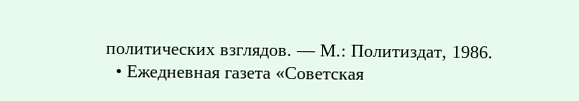политических взглядов. — М.: Политиздат, 1986.
  • Ежедневная газета «Советская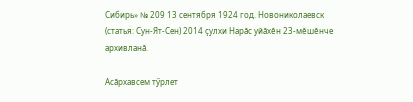Сибирь» № 209 13 сентября 1924 год. Новониколаевск (статья: Сун-Ят-Сен) 2014 ҫулхи Нарӑс уйӑхӗн 23-мӗшӗнче архивланӑ.

Асăрхавсем тӳрлет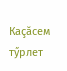Каçăсем тӳрлет